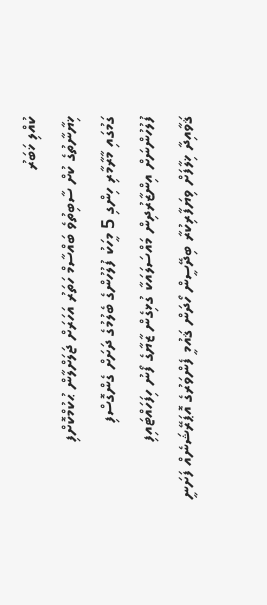ކުއްލި ޚަބަރު
ޚިޔާނާތުގެ ކުށް ސާބިތުވެ ބައްސާމް ހަތަރު އަހަރަށް ޖަލަށްލާން ޙުކުމްކޮށްފި
ގަމުގައި މާރާމާރި ހިންގި 5 މީހަކު ފުލުހުންގެ ބެލުމުގެ ދަށަށް ގެންގޮސްފި
ފުލުހުންނަށް އިންޒާރުދިން މައްސަލައަކާ ގުޅިގެން ޒާޔާގެ ފޯނު ހިފަހައްޓައިފި
ޤަވާއިދާ ޚިލާފަށް ވިޔަފާރިކުރާ ބިދޭސީން ހޯދަން ޤައުމީ ފެންވަރުގެ އޮޕަރޭޝަނެއް ފަށަނީ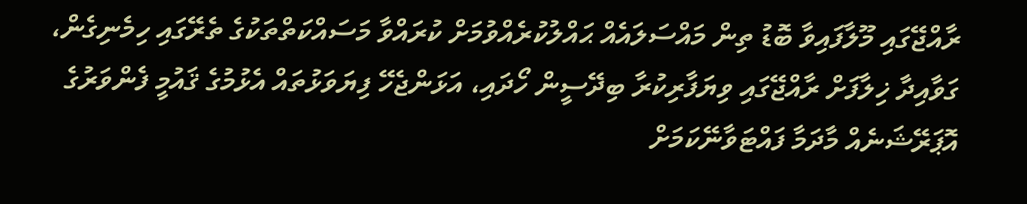ރާއްޖޭގައި މޫލާފައިވާ ބޮޑު ތިން މައްސަލައެއް ޙައްލުކުރެއްވުމަށް ކުރައްވާ މަސައްކަތްތަކުގެ ތެރޭގައި ހިމެނިގެން، ގަވާއިދާ ޚިލާފަށް ރާއްޖޭގައި ވިޔަފާރިކުރާ ބިދޭސީން ހޯދައި، އަޅަންޖެހޭ ފިޔަވަޅުތައް އެޅުމުގެ ޤައުމީ ފެންވަރުގެ އޮޕަރޭޝަނެއް މާދަމާ ފައްޓަވާނޭކަމަށް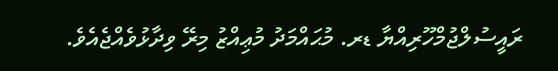ރައީސުލްޖުމްހޫރިއްޔާ ޑރ. މުޙައްމަދު މުޢިއްޒު މިރޭ ވިދާޅުވެއްޖެއެވެ.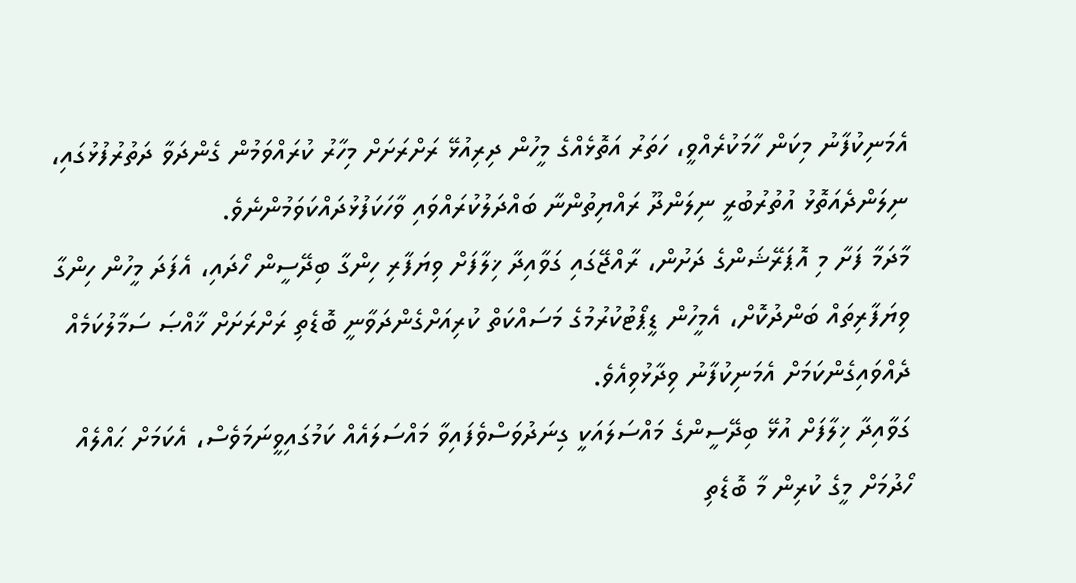އެމަނިކުފާނު މިކަން ހާމަކުރެއްވީ، ހަތަރު އަތޮޅެއްގެ މީހުން ދިރިއުޅޭ ރަށްރަށަށް މިހާރު ކުރައްވަމުން ގެންދަވާ ދަތުރުފުޅުގައި، ނިލަންދެއަތޮޅު އުތުރުބުރީ ނިލަންދޫ ރައްޔިތުންނާ ބައްދަލުކުރައްވައި ވާހަކަފުޅުދައްކަވަމުންނެވެ.
މާދަމާ ފަށާ މި އޮޕަރޭޝަންގެ ދަށުން، ރާއްޖޭގައި ގަވާއިދާ ޚިލާފަށް ވިޔަފާރި ހިންގާ ބިދޭސީން ހޯދައި، އެފަދަ މީހުން ހިންގާ ވިޔަފާރިތައް ބަންދުކޮށް، އެމީހުން ޑީޕޯޓުކުރުމުގެ މަސައްކަތް ކުރިއަށްގެންދަވާނީ ބޮޑެތި ރަށްރަށަށް ޚާއްޞަ ސަމާލުކަމެއް ދެއްވައިގެންކަމަށް އެމަނިކުފާނު ވިދާޅުވިއެވެ.
ގަވާއިދާ ޚިލާފަށް އުޅޭ ބިދޭސީންގެ މައްސަލައަކީ ގިނަދުވަސްވެފައިވާ މައްސަލައެއް ކަމުގައިވީނަމަވެސް، އެކަމަށް ޙައްލެއް ހޯދުމަށް މީގެ ކުރިން މާ ބޮޑެތި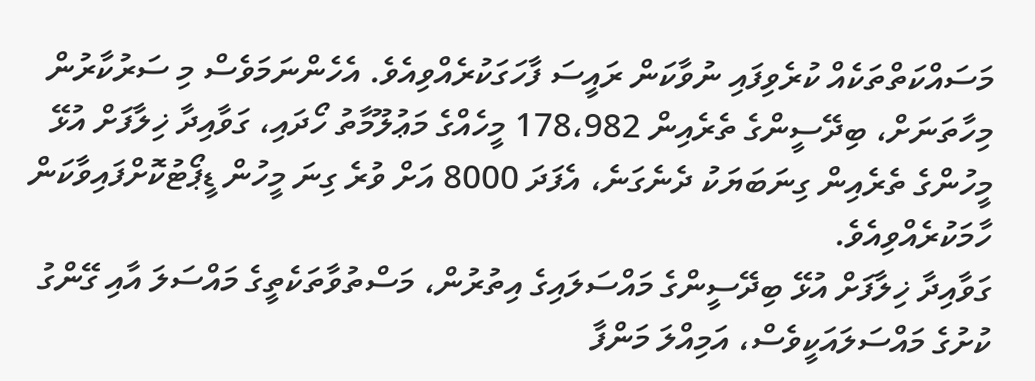މަސައްކަތްތަކެއް ކުރެވިފައި ނުވާކަން ރައީސަ ފާހަގަކުރެއްވިއެވެ. އެހެންނަމަވެސް މި ސަރުކާރުން މިހާތަނަށް، ބިދޭސީންގެ ތެރެއިން 178،982 މީހެއްގެ މަޢުލޫމާތު ހޯދައި، ގަވާއިދާ ޚިލާފަށް އުޅޭ މީހުންގެ ތެރެއިން ގިނަބަޔަކު ދެނެގަނެ، އެފަދަ 8000 އަށް ވުރެ ގިނަ މީހުން ޑީޕޯޓުކޮށްފައިވާކަން ހާމަކުރެއްވިއެވެ.
ގަވާއިދާ ޚިލާފަށް އުޅޭ ބިދޭސީންގެ މައްސަލައިގެ އިތުރުން، މަސްތުވާތަކެތީގެ މައްސަލަ އާއި ގޭންގު ކުށުގެ މައްސަލައަކީވެސް، އަމިއްލަ މަންފާ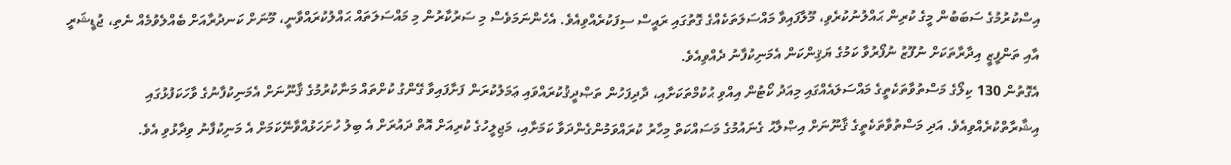އިސްކުރުމުގެ ސަބަބުން މީގެ ކުރިން ޙައްލުނުކުރެވި، މޫލާފައިވާ މައްސަލަތަކެއްގެ ގޮތުގައި ރައީސް ސިފަކުރެއްވިއެވެ. އެހެންނަމަވެސް މި ސަރުކާރުން މި މައްސަލަތައް ޙައްލުކުރައްވާނީ، މޫނަށް ކަނދުރާއަށް ބެއްލެވުމެއް ނެތި، ޖުޑީޝަރީ އާއި ތަންފީޒީ އިދާރާތަކަށް ނުފޫޒު ނުފޯރުވާ ކަމުގެ ޔަޤިންކަން އެމަނިކުފާނު ދެއްވިއެވެ.
އެގޮތުން 130 ކިލޯގެ މަސްތުވާތަކެތީގެ މައްސަލައެއްގައި މިއަދު ކޯޓުން އިއްވި ޙުކުމްތަކަށާއި، ދާދިފަހުން ތަޞްދީޤުކުރައްވައި ޢަމަލުކުރަން ފަށާފައިވާ ގޭންގު ކުށްތައް މަނާކުރުމުގެ ޤާނޫނަށް އެމަނިކުފާނުގެ ވާހަކަފުޅުގައި އިޝާރާތްކުރެއްވިއެވެ. އަދި މަސްތުވާތަކެތީގެ ޤާނޫނަށް އިޞްލާޙު ގެނައުމުގެ މަސައްކަތް މިހާރު ކުރައްވަމުންގެންދަވާ ކަމަށާއި، މަޖިލީހުގެ ކުރިއަށް އޮތް ދައުރަށް އެ ބިލު ހުށަހަޅުއްވާނޭކަމަށް އެ މަނިކުފާނު ވިދާޅުވި އެވެ.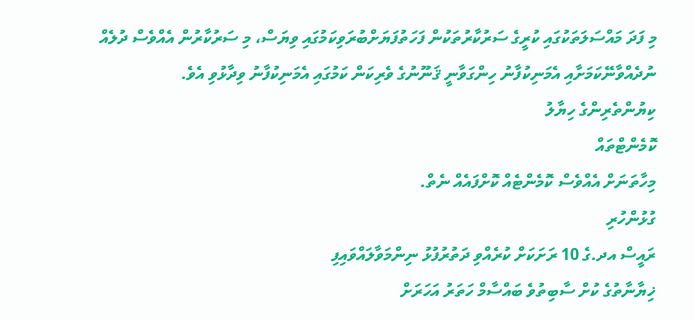މި ފަދަ މައްސަލަތަކުގައި ކުރީގެ ސަރުކާރުތަކުން ފަހަތުފަޔަށްބުރަވިކަމުގައި ވިޔަސް، މި ސަރުކާރުން އެއްވެސް ދުލެއް ނުދެއްވާނޭކަމަށާއި އެމަނިކުފާނު ހިންގަވާނީ ޤަނޫނުގެ ވެރިކަން ކަމުގައި އެމަނިކުފާނު ވިދާޅުވި އެވެ.
ކިޔުންތެރިންގެ ހިޔާލު
ކޮމެންޓްތައް
މިހާތަނަށް އެއްވެސް ކޮމެންޓެއް ކޮށްފައެއް ނެތް.
ގުޅުންހުރި
ރައީސް އދ.ގެ 10 ރަށަކަށް ކުރެއްވި ދަތުރުފުޅު ނިންމަވާލައްވައިފި
ޚިޔާނާތުގެ ކުށް ސާބިތުވެ ބައްސާމް ހަތަރު އަހަރަށް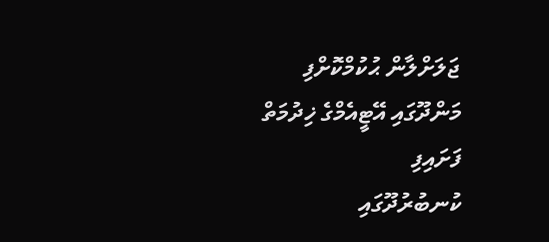ޖަލަށްލާން ޙުކުމްކޮށްފި
މަންދޫގައި އޭޓީއެމްގެ ޚިދުމަތް ފަށައިފި
ކުނބުރުދޫގައި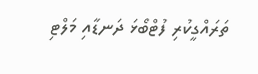ތަރައްގީކުރި ފުޓްބޯޅަ ދަނޑާއި މަލްޓި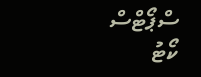ސްޕޯޓްސް ކޯޓު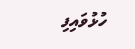ހުޅުވައިފި